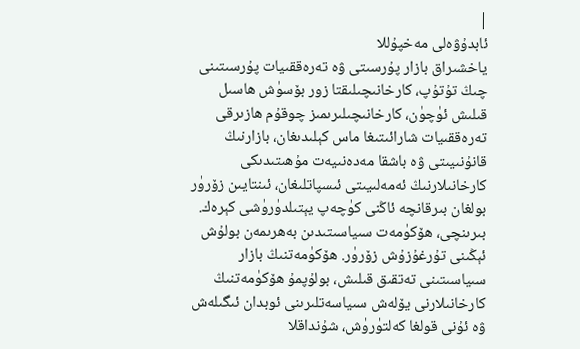|
ئابدۇۋەلى مەخپۇللا
ياخشىراق بازار پۇرسىتى ۋە تەرەققىيات پۇرسىتىنى چىڭ تۇتۇپ، كارخانىچىلىقتا زور بۆسۈش ھاسىل قىلىش ئۈچۈن، كارخانىچىلىرىمىز چوقۇم ھازىرقى تەرەققىيات شارائىتىغا ماس كېلىدىغان، بازارنىڭ قانۇنىيىتى ۋە باشقا مەدەنىيەت مۇھىتىدىكى كارخانىلارنىڭ ئەمەلىيىتى ئىسپاتلىغان، ئىنتايىن زۆرۈر بولغان بىرقانچە ئاڭنى كۈچەپ يېتىلدۈرۈشى كېرەك.
بىرىنچى، ھۆكۈمەت سىياسىتىدىن بەھرىمەن بولۇش ئېڭىنى تۇرغۇزۇش زۆرۈر. ھۆكۈمەتنىڭ بازار سىياسىتىنى تەتقىق قىلىش، بولۇپمۇ ھۆكۈمەتنىڭ كارخانىلارنى يۆلەش سىياسەتلىرىنى ئوبدان ئىگىلەش ۋە ئۇنى قولغا كەلتۈرۈش، شۇنداقلا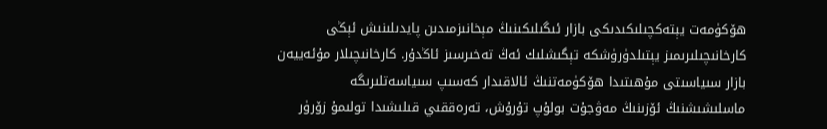ھۆكۈمەت يېتەكچىلىكىدىكى بازار ئىگىلىكىنىڭ مېخانىزمىدىن پايدىلىنىش ئېڭى كارخانىچىلىرىمىز يېتىلدۈرۈشكە تېگىشلىك ئەڭ تەخىرسىز ئاڭدۇر. كارخانىچىلار مۇئەييەن بازار سىياسىتى مۇھىتىدا ھۆكۈمەتنىڭ ئالاقىدار كەسىپ سىياسەتلىرىگە ماسلىشىشنىڭ ئۆزىنىڭ مەۋجۇت بولۇپ تۇرۇش، تەرەققىي قىلىشىدا تولىمۇ زۆرۈر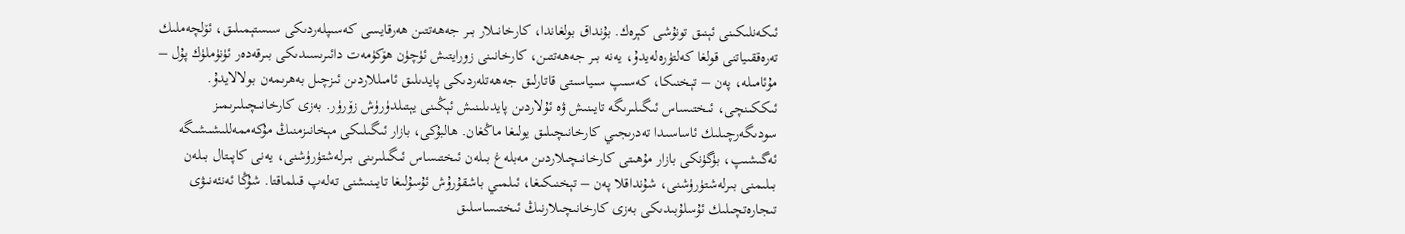ئىكەنلىكىنى ئېنىق تونۇشى كېرەك. بۇنداق بولغاندا، كارخانىلار بىر جەھەتتىن ھەرقايسى كەسىپلەردىكى سىستېمىلىق، ئۆلچەملىك تەرەققىياتنى قولغا كەلتۈرەلەيدۇ، يەنە بىر جەھەتتىن، كارخانىنى زورايتىش ئۈچۈن ھۆكۈمەت دائىرىسىدىكى بىرقەدەر ئۈنۈملۈك پۇل – مۇئامىلە، پەن – تېخنىكا، كەسىپ سىياسىتى قاتارلىق جەھەتلەردىكى پايدىلىق ئامىللاردىن ئىزچىل بەھرىمەن بولالايدۇ.
ئىككىنچى، ئىختىساس ئىگىلىرىگە تايىنىش ۋە ئۇلاردىن پايدىلىنىش ئېڭىنى يېتىلدۈرۈش زۆرۈر. بەزى كارخانىچىلىرىمىز سودىگەرچىلىك ئاساسىدا تەدرىجىي كارخانىچىلىق يولىغا ماڭغان. ھالبۇكى، بازار ئىگىلىكى مېخانىزمنىڭ مۇكەممەللىشىشىگە ئەگىشىپ، بۈگۈنكى بازار مۇھىتى كارخانىچىلاردىن مەبلەغ بىلەن ئىختىساس ئىگىلىرىنى بىرلەشتۈرۈشنى، يەنى كاپىتال بىلەن بىلىمنى بىرلەشتۈرۈشنى، شۇنداقلا پەن – تېخنىكىغا، ئىلمىي باشقۇرۇش ئۇسۇلىغا تايىنىشنى تەلەپ قىلماقتا. شۇڭا ئەنئەنىۋى تىجارەتچىلىك ئۇسلۇبىدىكى بەزى كارخانىچىلارنىڭ ئىختىساسلىق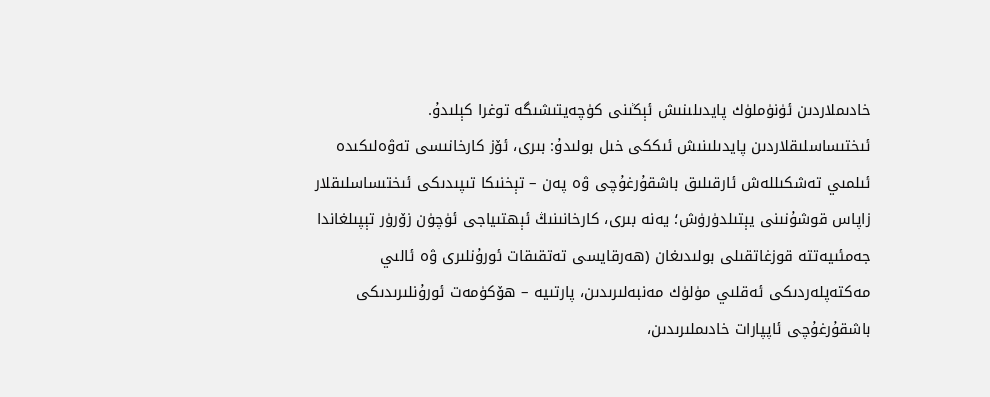خادىملاردىن ئۈنۈملۈك پايدىلىنىش ئېڭىنى كۈچەيتىشىگە توغرا كېلىدۇ. ئىختىساسلىقلاردىن پايدىلىنىش ئىككى خىل بولىدۇ: بىرى، ئۆز كارخانىسى تەۋەلىكىدە ئىلمىي تەشكىللەش ئارقىلىق باشقۇرغۇچى ۋە پەن – تېخنىكا تىپىدىكى ئىختىساسلىقلار زاپاس قوشۇنىنى يېتىلدۈرۈش؛ يەنە بىرى، كارخانىنىڭ ئېھتىياجى ئۈچۈن زۆرۈر تېپىلغاندا جەمئىيەتتە قوزغاتقىلى بولىدىغان (ھەرقايسى تەتقىقات ئورۇنلىرى ۋە ئالىي مەكتەپلەردىكى ئەقلىي مۈلۈك مەنبەلىرىدىن، پارتىيە – ھۆكۈمەت ئورۇنلىرىدىكى باشقۇرغۇچى ئاپپارات خادىملىرىدىن،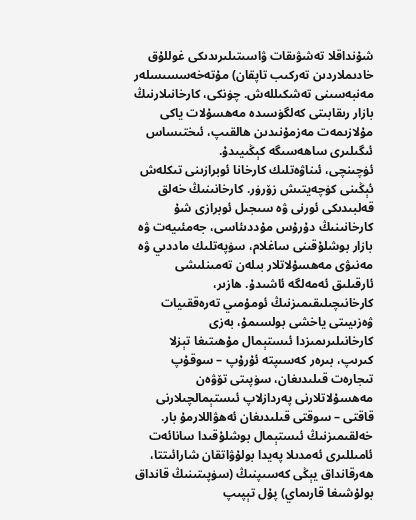شۇنداقلا تەشۋىقات ۋاسىتىلىرىدىكى غوللۇق خادىملاردىن تەركىب تاپقان) مۇتەخەسسىسلەر مەنبەسىنى تەشكىللەش. چۈنكى، كارخانىلارنىڭ بازار رىقابىتى كەلگۈسىدە مەھسۇلات ياكى مۇلازىمەت مەزمۇنىدىن ھالقىپ، ئىختىساس ئىگىلىرى ساھەسىگە كېڭىيىدۇ.
ئۈچىنچى، ئىناۋەتلىك كارخانا ئوبرازىنى تىكلەش ئېڭىنى كۈچەيتىش زۆرۈر. كارخانىنىڭ خەلق قەلبىدىكى ئورنى ۋە سىجىل ئوبرازى شۇ كارخانىنىڭ دۇرۇس مۇددىئاسى، جەمئىيەت ۋە بازار بوشلۇقىنى ساغلام، سۈپەتلىك ماددىي ۋە مەنىۋى مەھسۇلاتلار بىلەن تەمىنلىشى ئارقىلىق ئەمەلگە ئاشىدۇ. ھازىر، كارخانىچىلىقىمىزنىڭ ئومۇمىي تەرەققىيات ۋەزىيىتى ياخشى بولسىمۇ، بەزى كارخانىلىرىمىزدا ئىستېمال مۇھىتىغا تېزلا كىرىپ، بىرەر كەسىپتە ئۇرۇپ – سوقۇپ تىجارەت قىلىدىغان، سۈپىتى تۆۋەن مەھسۇلاتلارنى پەردازلاپ ئىستېمالچىلارنى قاقتى – سوقتى قىلىدىغان ئەھۋاللارمۇ بار. خەلقىمىزنىڭ ئىستېمال بوشلۇقىدا سانائەت ئامىللىرى ئەمدىلا پەيدا بولۇۋاتقان شارائىتتا، ھەرقانداق يېڭى كەسىپنىڭ (سۈپىتىنىڭ قانداق بولۇشىغا قارىماي) پۇل تېپىپ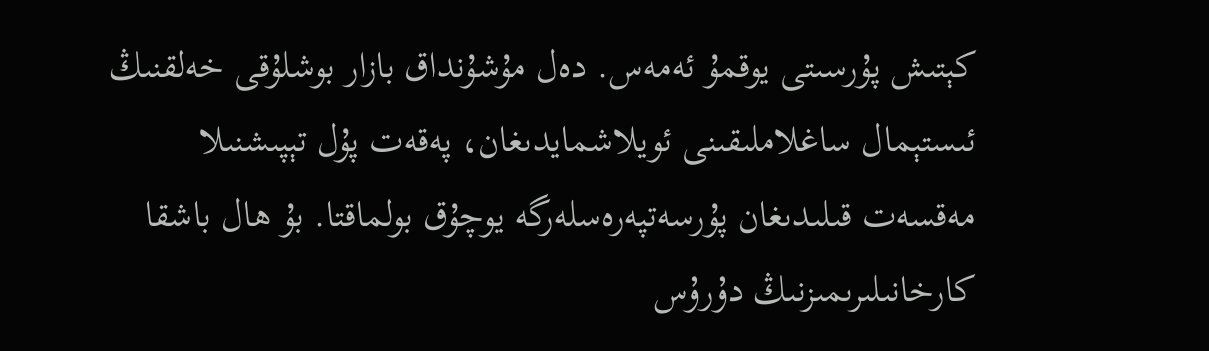كېتىش پۇرسىتى يوقمۇ ئەمەس. دەل مۇشۇنداق بازار بوشلۇقى خەلقنىڭ ئىستېمال ساغلاملىقىنى ئويلاشمايدىغان، پەقەت پۇل تېپىشنىلا مەقسەت قىلىدىغان پۇرسەتپەرەسلەرگە يوچۇق بولماقتا. بۇ ھال باشقا كارخانىلىرىمىزنىڭ دۇرۇس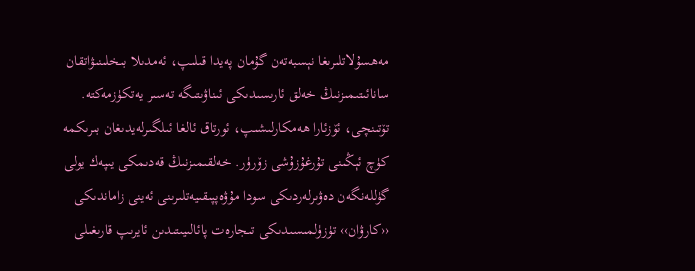مەھسۇلاتلىرىغا نېسبەتەن گۇمان پەيدا قىلىپ، ئەمدىلا بىخلىنىۋاتقان سانائىتىمىزنىڭ خەلق ئارىسىدىكى ئىناۋىتىگە تەسىر يەتكۈزمەكتە.
تۆتىنچى، ئۆزئارا ھەمكارلىشىپ، ئورتاق ئالغا ئىلگىرلەيدىغان بىرىكمە كۈچ ئېڭىنى تۇرغۇزۇشى زۆرۈر. خەلقىمىزنىڭ قەدىمكى يىپەك يولى گۈللەنگەن دەۋىرلەردىكى سودا مۇۋەپپىقىيەتلىرىنى ئەينى زاماندىكى ‹‹كارۋان›› تۈزۈلمىسىدىكى تىجارەت پائالىيىتىدىن ئايرىپ قارىغىلى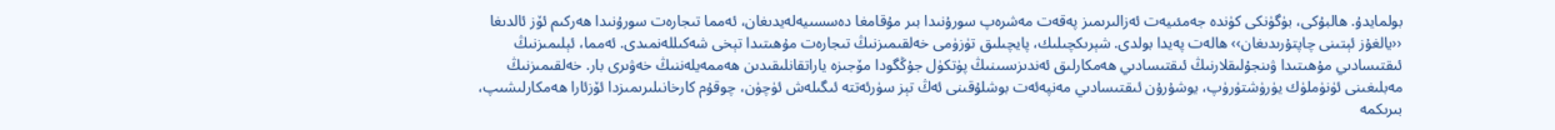بولمايدۇ. ھالبۇكى، بۈگۈنكى كۈندە جەمئىيەت ئەزالىرىمىز پەقەت مەشرەپ سورۇنىدا بىر مۇقامغا دەسسىيەلەيدىغان، ئەمما تىجارەت سورۇنىدا ھەركىم ئۆز ئالدىغا ‹‹يالغۇز ئېتىنى چاپتۇرىدىغان›› ھالەت پەيدا بولدى. شېرىكچىلىك، پايچىلىق تۈزۈمى خەلقىمىزنىڭ تىجارەت مۇھىتىدا تېخى شەكىللەنمىدى. ئەمما، ئېلىمىزنىڭ ئىقتىسادىي مۇھىتىدا ۋىنجۇلىقلارنىڭ ئىقتىسادىي ھەمكارلىق ئەندىزىسىنىڭ پۈتكۈل جۇڭگودا مۆجىزە ياراتقانلىقىدىن ھەممەيلەننىڭ خەۋىرى بار. خەلقىمىزنىڭ مەبلىغىنى ئۈنۈملۈك يۈرۈشتۈرۈپ، يوشۇرۇن ئىقتىسادىي مەنپەئەت بوشلۇقىنى ئەڭ تېز سۈرئەتتە ئىگىلەش ئۈچۈن، چوقۇم كارخانىلىرىمىزدا ئۆزئارا ھەمكارلىشىپ، بىرىكمە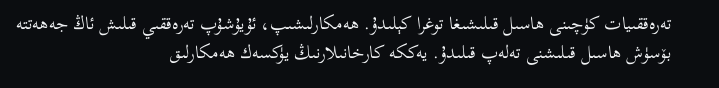تەرەققىيات كۈچىنى ھاسىل قىلىشىغا توغرا كېلىدۇ. ھەمكارلىشىپ، ئۇيۇشۇپ تەرەققىي قىلىش ئاڭ جەھەتتە بۆسۈش ھاسىل قىلىشنى تەلەپ قىلىدۇ. يەككە كارخانىلارنىڭ يۈكسەك ھەمكارلىق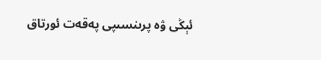ئېڭى ۋە پرىنسىپى پەقەت ئورتاق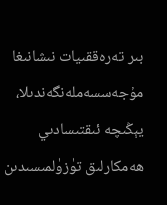بىر تەرەققىيات نىشانىغا مۇجەسسەملەنگەندىلا، يېڭىچە ئىقتىسادىي ھەمكارلىق تۈزۈلمىسىدىن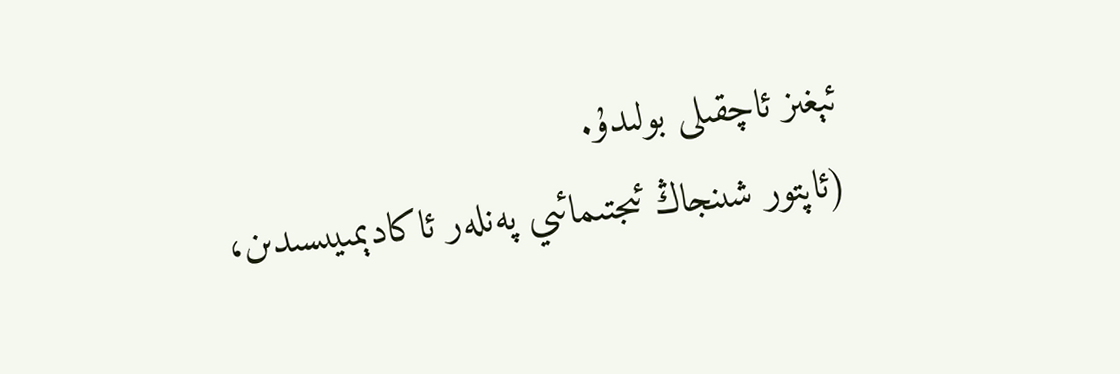ئېغىز ئاچقىلى بولىدۇ.
(ئاپتور شىنجاڭ ئىجتىمائىي پەنلەر ئاكادېمىيىسىدىن،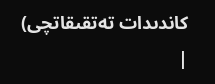كاندىدات تەتقىقاتچى)
|